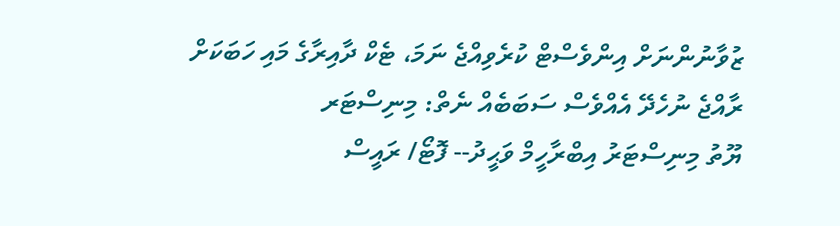ޒުވާނުންނަށް އިންވެސްޓް ކުރެވިއްޖެ ނަމަ، ޓެކް ދާއިރާގެ މައި ހަބަކަށް ރާއްޖެ ނުހެދޭ އެއްވެސް ސަބަބެއް ނެތް: މިނިސްޓަރ
ޔޫތު މިނިސްޓަރު އިބްރާހީމް ވަޙީދު-- ފޮޓޯ/ ރައީސް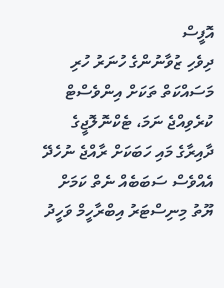އޮފީސް
ދިވެހި ޒުވާނުންގެ ހުނަރު ހުރި މަސައްކަތް ތަކަށް އިންވެސްޓް ކުރެވިއްޖެ ނަމަ، ޓެކްނޮލޮޖީގެ ދާއިރާގެ މައި ހަބަކަށް ރާއްޖެ ނުހެދޭ އެއްވެސް ސަބަބެއް ނެތް ކަމަށް ޔޫތު މިނިސްޓަރު އިބްރާހީމް ވަހީދު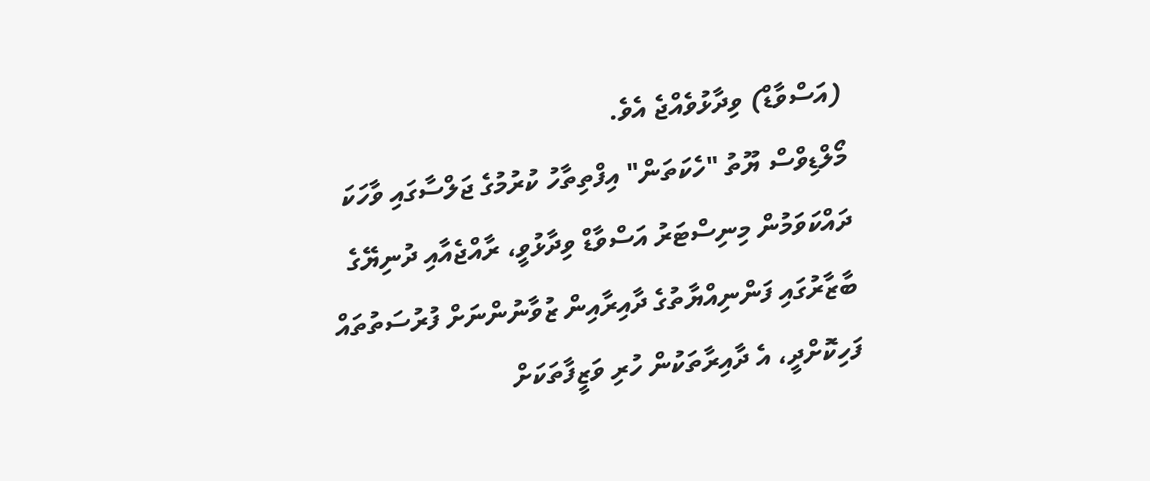(އަސްވާޑް) ވިދާޅުވެއްޖެ އެވެ.
މޯލްޑިވްސް ޔޫތު "ހެކަތަން" އިފްތިތާހު ކުރުމުގެ ޖަލްސާގައި ވާހަކަ ދައްކަވަމުން މިނިސްޓަރު އަސްވާޑް ވިދާޅުވީ، ރާއްޖެއާއި ދުނިޔޭގެ ބާޒާރުގައި ފަންނިއްޔާތުގެ ދާއިރާއިން ޒުވާނުންނަށް ފުރުސަތުތައް ފަހިކޮށްދީ، އެ ދާއިރާތަކުން ހުރި ވަޒީފާތަކަށް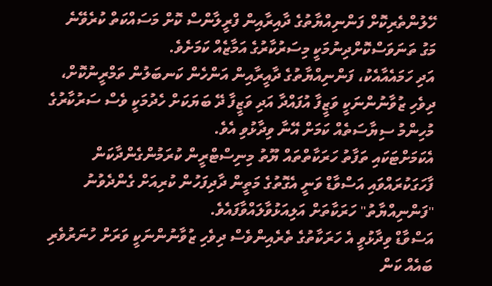ހޭލުންތެރިކޮށް ފަންނިއްޔާތުގެ ދާއިރާއިން ފްރީލާންސް ކޮށް މަސައްކަތް ކުރެވޭނެ މަގު ތަނަވަސްކޮށްދިނުމަކީ މިސަރުކާރުގެ އަމާޒެއް ކަމަށެވެ.
އަދި ހަމައެއާއެކު، ފަންނިއްޔާތުގެ ދާއީރާއިން އަންހެން ކަނބަލުން ތަމްރީނުކޮށް، ދިވެހި ޒުވާނުންނަކީ ވަޒީފާ އުފައްދާ އަދި ވަޒީފާ ދޭ ބަޔަކަށް ހެދުމަކީ ވެސް ސަރުކާރުގެ މުހިންމު ސިޔާސަތެއް ކަމަށް އޭނާ ވިދާޅުވި އެވެ.
އެކަމަށްޓަކައި ތަފާތު ހަރަކާތްތައް ޔޫތު މިނިސްޓްރީން ކުރަމުންގެންދާކަން ފާހަގަކުރައްވައި އަސްވާޑް ވަނީ އެގޮތުގެ މަތީން ދާދިފަހުން ކުރިއަށް ގެންދެވުނު "ފަންނިއްޔާތު" ހަރަކާތަށް އަލިއަޅުވާލައްވާފައެވެ.
އަސްވާޑް ވިދާޅުވީ އެ ހަރަކާތުގެ ތެރެއިންވެސް ދިވެހި ޒުވާނުންނަކީ ވަރަށް ހުނަރުވެރި ބައެއް ކަން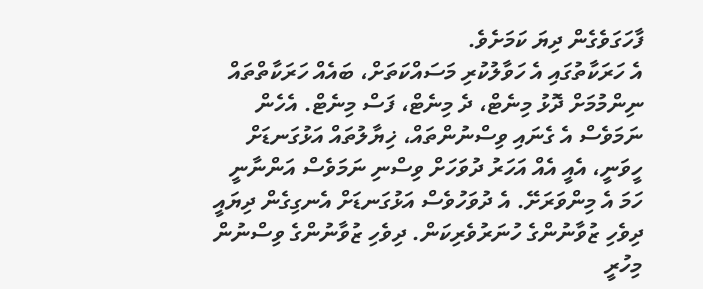ފާހަގަވެގެން ދިޔަ ކަމަށެވެ.
އެ ހަރަކާތުގައި އެ ހަވާލުކުރި މަސައްކަތަށް، ބައެއް ހަރަކާތްތައް ނިންމުމަށް ދޮޅު މިނެޓް، ދެ މިނެޓް، ފަސް މިނެޓް. އެހެން ނަމަވެސް އެ ގެނައި ވިސްނުންތައް، ޚިޔާލުތައް އަޅުގަނޑަށް ހީވަނީ، އެއީ އެއް އަހަރު ދުވަހަށް ވިސްނި ނަމަވެސް އަންނާނީ ހަމަ އެ މިންވަރަށޭ. އެ ދުވަހުވެސް އަޅުގަނޑަށް އެނގިގެން ދިޔައީ ދިވެހި ޒުވާނުންގެ ހުނަރުވެރިކަން. ދިވެހި ޒުވާނުންގެ ވިސްނުން މިހުރީ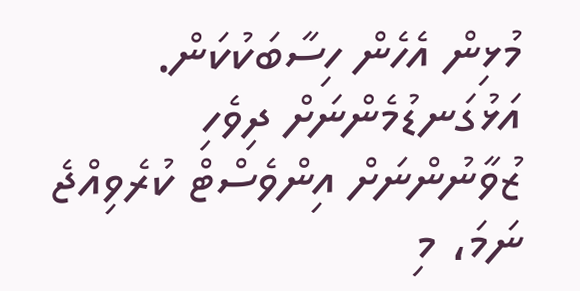މުޅިން އެހެން ހިސާބަކުކަން. އަޅުގަނޑުމެންނަށް ދިވެހި ޒުވާނުންނަށް އިންވެސްޓް ކުރެވިއްޖެ ނަމަ، މި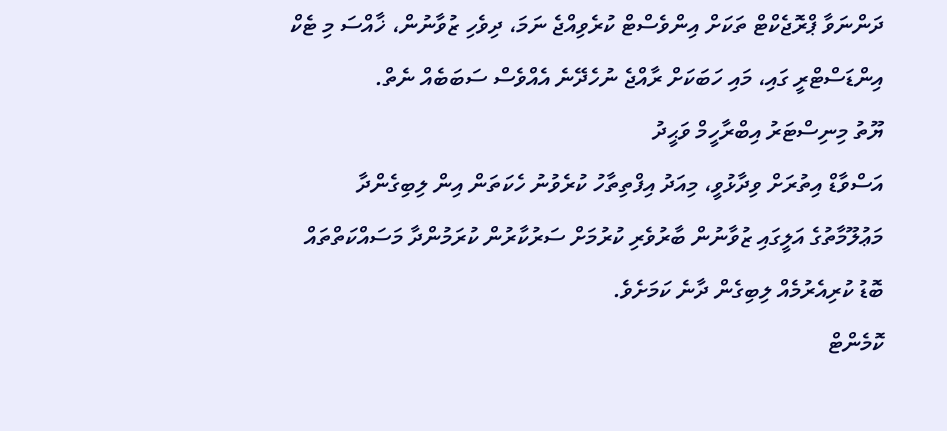ދަންނަވާ ޕްރޮޖެކްޓް ތަކަށް އިންވެސްޓް ކުރެވިއްޖެ ނަމަ، ދިވެހި ޒުވާނުން، ޚާއްސަ މި ޓެކް އިންޑަސްޓްރީ ގައި، މައި ހަބަކަށް ރާއްޖެ ނުހެދޭނެ އެއްވެސް ސަބަބެއް ނެތް.
ޔޫތު މިނިސްޓަރު އިބްރާހީމް ވަޙީދު
އަސްވާޑް އިތުރަށް ވިދާޅުވީ، މިއަދު އިފްތިތާހު ކުރެވުނު ހެކަތަން އިން ލިބިގެންދާ މަޢުލޫމާތުގެ އަލީގައި ޒުވާނުން ބާރުވެރި ކުރުމަށް ސަރުކާރުން ކުރަމުންދާ މަސައްކަތްތައް ބޮޑު ކުރިއެރުމެއް ލިބިގެން ދާނެ ކަމަށެވެ.
ކޮމެންޓް